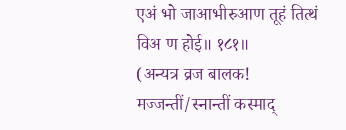एअं भो जाआभीरुआण तूहं तित्थं विअ ण होई॥ १८१॥
(अन्यत्र व्रज बालक! मज्जन्तीं/स्नान्तीं कस्माद्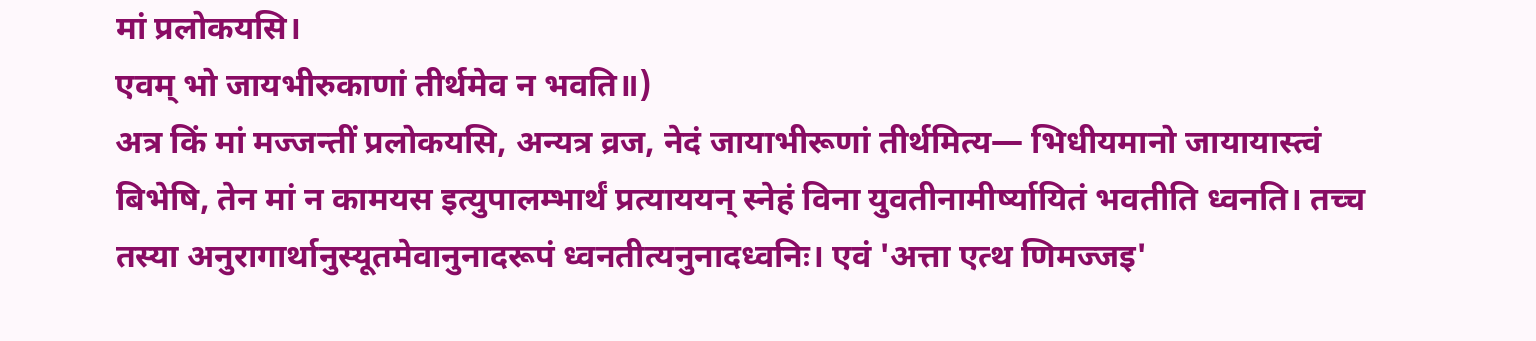मां प्रलोकयसि।
एवम् भो जायभीरुकाणां तीर्थमेव न भवति॥)
अत्र किं मां मज्जन्तीं प्रलोकयसि, अन्यत्र व्रज, नेदं जायाभीरूणां तीर्थमित्य— भिधीयमानो जायायास्त्वं बिभेषि, तेन मां न कामयस इत्युपालम्भार्थं प्रत्याययन् स्नेहं विना युवतीनामीर्ष्यायितं भवतीति ध्वनति। तच्च तस्या अनुरागार्थानुस्यूतमेवानुनादरूपं ध्वनतीत्यनुनादध्वनिः। एवं 'अत्ता एत्थ णिमज्जइ'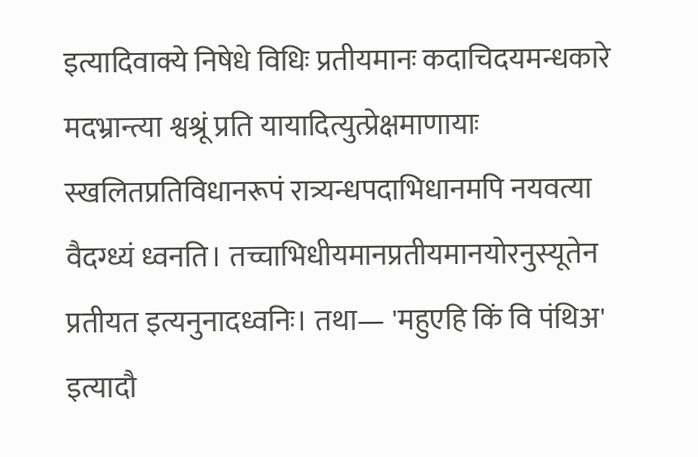इत्यादिवाक्ये निषेधे विधिः प्रतीयमानः कदाचिदयमन्धकारे मदभ्रान्त्या श्वश्रूं प्रति यायादित्युत्प्रेक्षमाणायाः स्खलितप्रतिविधानरूपं रात्र्यन्धपदाभिधानमपि नयवत्या वैदग्ध्यं ध्वनति। तच्चाभिधीयमानप्रतीयमानयोरनुस्यूतेन प्रतीयत इत्यनुनादध्वनिः। तथा— 'महुएहि किं वि पंथिअ' इत्यादौ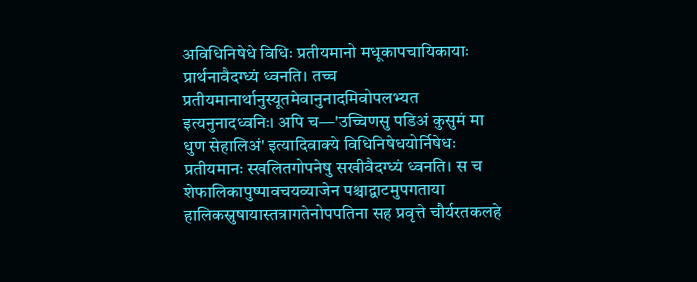अविधिनिषेधे विधिः प्रतीयमानो मधूकापचायिकायाः प्रार्थनावैदग्ध्यं ध्वनति। तच्च प्रतीयमानार्थानुस्यूतमेवानुनादमिवोपलभ्यत इत्यनुनादध्वनिः। अपि च—'उच्चिणसु पडिअं कुसुमं मा धुण सेहालिअं' इत्यादिवाक्ये विधिनिषेधयोर्निषेधः प्रतीयमानः स्खलितगोपनेषु सखीवैदग्ध्यं ध्वनति। स च शेफालिकापुष्पावचयव्याजेन पश्चाद्वाटमुपगताया हालिकस्नुषायास्तत्रागतेनोपपतिना सह प्रवृत्ते चौर्यरतकलहे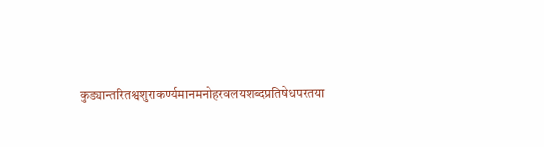कुड्यान्तरितश्वशुराकर्ण्यमानमनोहरवलयशब्दप्रतिषेधपरतया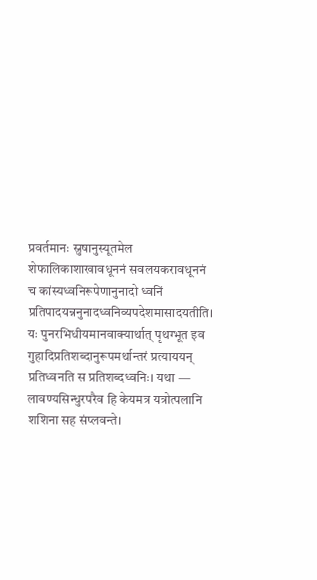प्रवर्तमानः स्नुषानुस्यूतमेल शेफालिकाशाखावधूननं सवलयकरावधूननं च कांस्यध्वनिरूपेणानुनादो ध्वनिं प्रतिपादयन्ननुनादध्वनिव्यपदेशमासादयतीति।
यः पुनरभिधीयमानवाक्यार्थात् पृथग्भूत इव गुहादिप्रतिशब्दानुरूपमर्थान्तरं प्रत्याययन् प्रतिध्वनति स प्रतिशब्दध्वनिः। यथा —
लावण्यसिन्धुरपरैव हि केयमत्र यत्रोत्पलानि शशिना सह संप्लवन्ते।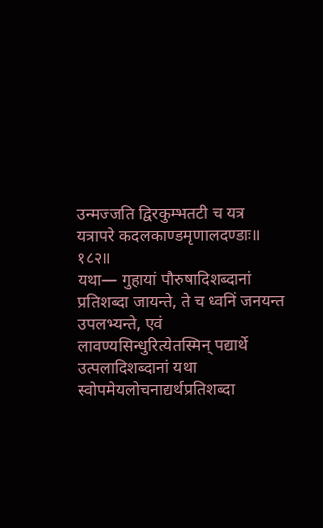उन्मज्जति द्विरकुम्भतटी च यत्र यत्रापरे कदलकाण्डमृणालदण्डाः॥ १८२॥
यथा— गुहायां पौरुषादिशब्दानां प्रतिशब्दा जायन्ते, ते च ध्वनिं जनयन्त उपलभ्यन्ते, एवं लावण्यसिन्धुरित्येतस्मिन् पद्यार्थे उत्पलादिशब्दानां यथा स्वोपमेयलोचनाद्यर्थप्रतिशब्दा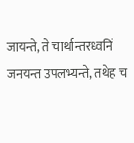जायन्ते, ते चार्थान्तरध्वनिं जनयन्त उपलभ्यन्ते, तथेह च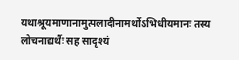यथाश्रूयमाणानामुत्पलादीनामर्थोऽभिधीयमानः तस्य लोचनाद्यर्थैः सह सादृश्यं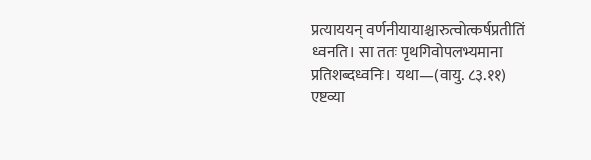प्रत्याययन् वर्णनीयायाश्चारुत्वोत्कर्षप्रतीतिं ध्वनति। सा ततः पृथगिवोपलभ्यमाना प्रतिशब्दध्वनिः। यथा—(वायु. ८३.११)
एष्टव्या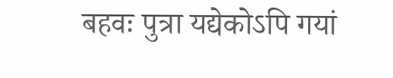बहवः पुत्रा यद्येकोऽपि गयां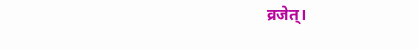व्रजेत्।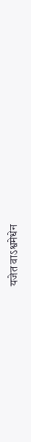यजेत वाऽश्वमेधेन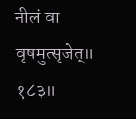नीलं वा वृषमुत्सृजेत्॥ १८३॥